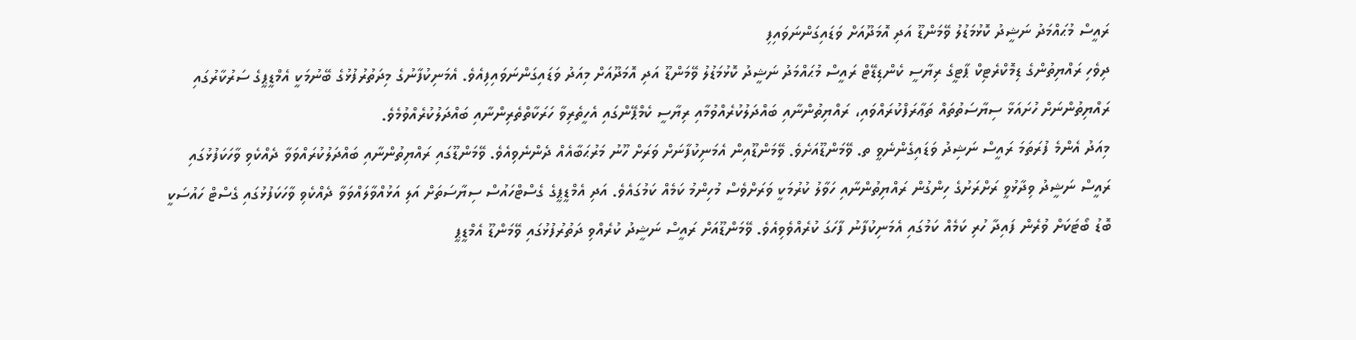ރައީސް މުޙައްމަދު ނަޝީދު ކޮޅުމަޑުލު ވޭމަންޑޫ އަދި އޮމަދޫއަށް ވަޑައިގަންނަވައިފި
ދިވެހި ރައްޔިތުންގެ ޑިމޮކްރެޓިކް ޕާޓީގެ ރިޔާސީ ކެންޑިޑޭޓް ރައީސް މުޙައްމަދު ނަޝީދު ކޮޅުމަޑުލު ވޭމަންޑޫ އަދި އޮމަދޫއަށް މިއަދު ވަޑައިގަންނަވައިފިއެވެ. އެމަނިކުފާނުގެ މިދަތުރުފުޅުގެ ބޭނުމަކީ އެމްޑީޕީގެ ސަރުކާރުގައި ރައްޔިތުންނަށް ހުށައަޅާ ސިޔާސަތުތައް ތަޢާރަފްކުރައްވައި، ރައްޔިތުންނާއި ބައްދަލުކުރެއްވުމާއި ރިޔާސީ ކެމްޕޭންގައި އެހީތެރިވާ ހަރަކާތްތެރިންނާއި ބައްދަލުކުރެއްވުމެވެ.
މިއަދު އެންމެ ފުރަތަމަ ރައީސް ނަޝިދު ވަޑައިގެންނެވީ ތ. ވޭމަންޑޫއަށެވެ. ވޭމަންޑޫއިން އެމަނިކުފާނަށް ވަރަށް ހޫނު މަރުޙަބާއެއް ދެންނެވިއެވެ. ވޭމަންޑޫގައި ރައްޔިތުންނާއި ބައްދަލުކުރައްވަވާ ދެއްކެވި ވާހަކަފުޅުގައި ރައީސް ނަޝީދު ވިދާޅުވީ ރަށްރަށުގެ ހިންގުން ރައްޔިތުންނާއި ހަވާލު ކުރުމަކީ ވަރަށްވެސް މުހިންމު ކަމެއް ކަމުގައެވެ. އަދި އެމްޑީޕީގެ ގެސްޓްހައުސް ސިޔާސަތަށް އަލި އަޅުއްވާލައްވަވާ ދެއްކެވި ވާހަކަފުޅުގައި ގެސްޓް ހައުސަކީ ބޮޑު ބޯޓަކަށް ވުރެން ފައިދާ ހުރި ކަމެއް ކަމުގައި އެމަނިކުފާނު ފާހަގަ ކުރެއްވެވިއެވެ. ވޭމަންޑޫއަށް ރައީސް ނަޝީދު ކުރެއްވި ދަތުރުފުޅުގައި ވޭމަންޑޫ އެމްޑީޕީ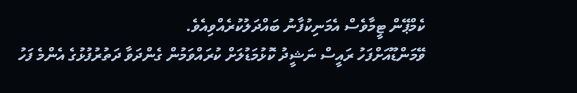ކެމްޕޭން ޓީމާވެސް އެމަނިކުފާނު ބައްދަލުކުރެއްވިއެވެ.
ވޭމަންޑޫއަށްފަހު ރައީސް ނަޝީދު ކޮޅުމަޑުލަށް ކުރައްވަމުން ގެންދަވާ ދަތުރުފުޅުގެ އެންމެ ފަހު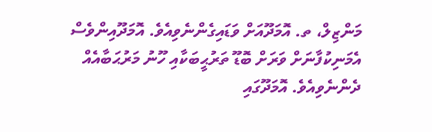މަންޒިލް، ތ. އޮމަދޫއަށް ވަޑައިގެންނެވިއެވެ. އޮމަދޫއިންވެސް އެމަނިކުފާނަށް ވަރަށް ބޮޑޫ ތަރުޙީބަކާއި ހޫނު މަރުޙަބާއެއް ދެންނެވިއެވެ. އޮމަދޫގައި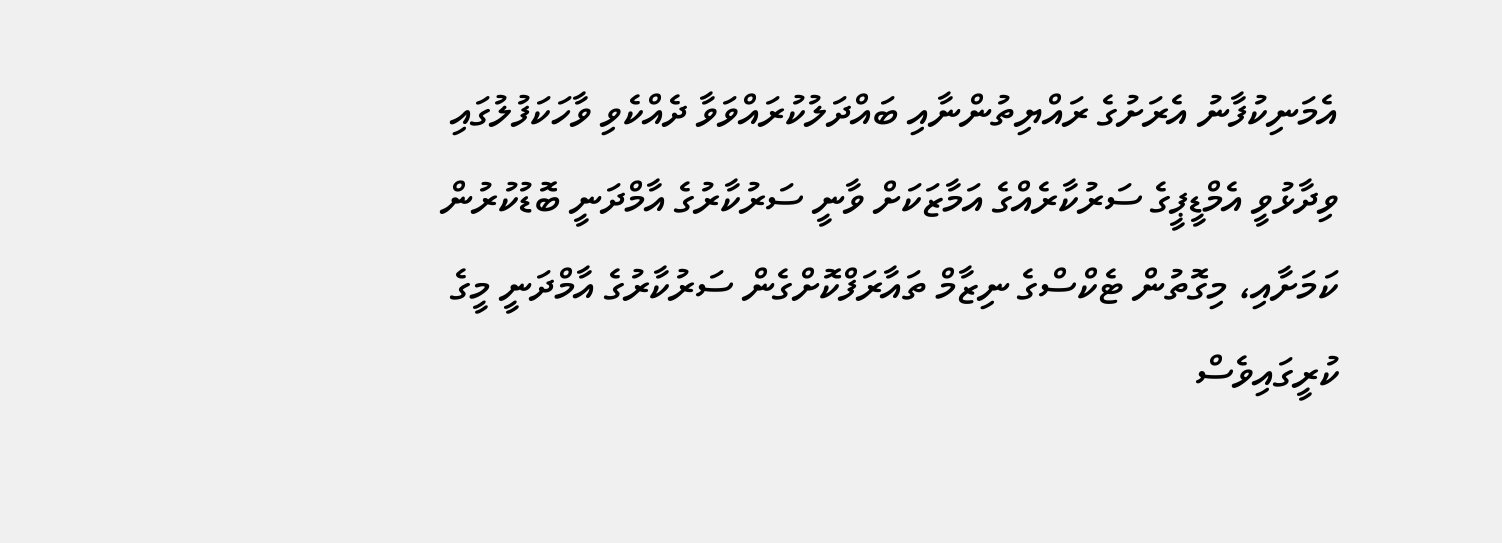އެމަނިކުފާނު އެރަށުގެ ރައްޔިތުންނާއި ބައްދަލުކުރައްވަވާ ދެއްކެވި ވާހަކަފުލުގައި ވިދާޅުވީ އެމްޑީޕީގެ ސަރުކާރެއްގެ އަމާޒަކަށް ވާނީ ސަރުކާރުގެ އާމްދަނީ ބޮޑުކުރުން ކަމަށާއި، މިގޮތުން ޓެކްސްގެ ނިޒާމް ތައާރަފްކޮށްގެން ސަރުކާރުގެ އާމްދަނީ މީގެ ކުރީގައިވެސް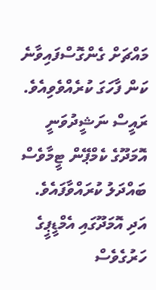މައްޗަށް ގެންގޮސްފައިވާނެ ކަން ފާހަގަ ކުރެއްވެވިއެވެ. ރައީސް ނަޝީދުވަނީ އޮމަދޫގެ ކެމްޕޭން ޓީމާވެސް ބައްދަލު ކުރައްވާފައެވެ. އަދި އޮމަދޫގައި އެމްޑީޕީގެ ހަރުގެވެސް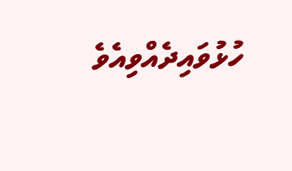ހުޅުވައިދެއްވިއެވެ